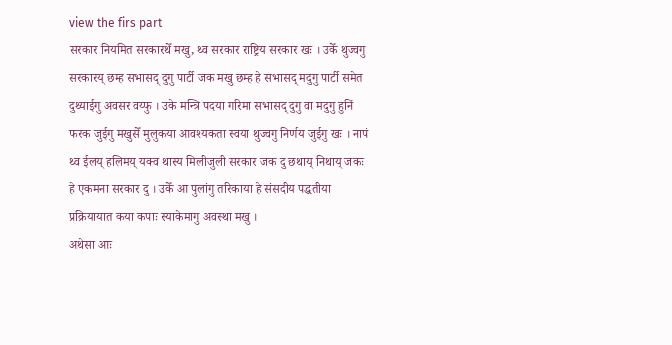view the firs part
सरकार नियमित सरकारथेँ मखु, थ्व सरकार राष्ट्रिय सरकार खः । उकेँ थुज्वगु सरकारय् छम्ह सभासद् दुगु पार्टी जक मखु छम्ह हे सभासद् मदुगु पार्टी समेत दुथ्याईगु अवसर वय्फु । उके मन्त्रि पदया गरिमा सभासद् दुगु वा मदुगु हुनिं फरक जुईगु मखुसेँ मुलुकया आवश्यकता स्वया थुज्वगु निर्णय जुईगु खः । नापं थ्व ईलय् हलिमय् यक्व थास्य मिलीजुली सरकार जक दु छथाय् निथाय् जकः हे एकमना सरकार दु । उकेँ आ पुलांगु तरिकाया हे संसदीय पद्धतीया प्रक्रियायात कया कपाः स्याकेमागु अवस्था मखु ।
अथेसा आः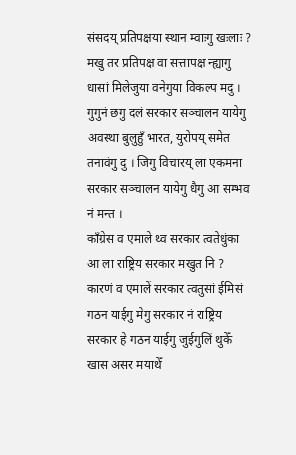संसदय् प्रतिपक्षया स्थान म्वाःगु खःलाः ?
मखु तर प्रतिपक्ष वा सत्तापक्ष न्ह्यागु धासां मिलेजुया वनेगुया विकल्प मदु । गुगुनं छगु दलं सरकार सञ्चालन यायेगु अवस्था बुलुहुँ भारत, युरोपय् समेत तनावंगु दु । जिगु विचारय् ला एकमना सरकार सञ्चालन यायेगु धैगु आ सम्भव नं मन्त ।
काँग्रेस व एमाले थ्व सरकार त्वतेधुंका आ ला राष्ट्रिय सरकार मखुत नि ?
कारणं व एमालें सरकार त्वतुसां ईमिसं गठन याईगु मेगु सरकार नं राष्ट्रिय सरकार हे गठन याईगु जुईगुलिं थुकेँ खास असर मयाथेँ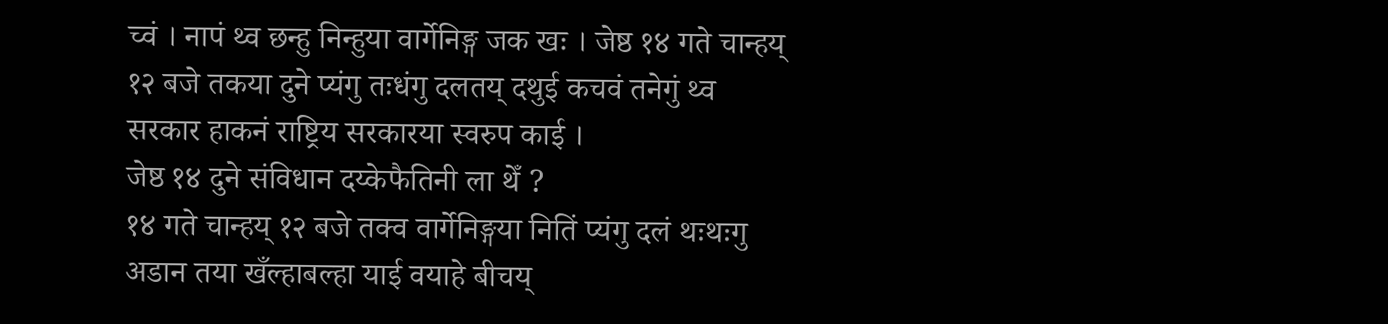च्वं । नापं थ्व छन्हु निन्हुया वार्गेनिङ्ग जक खः । जेष्ठ १४ गते चान्हय् १२ बजे तकया दुने प्यंगु तःधंगु दलतय् दथुई कचवं तनेगुं थ्व सरकार हाकनं राष्ट्रिय सरकारया स्वरुप काई ।
जेष्ठ १४ दुने संविधान दय्केफैतिनी ला थेँ ?
१४ गते चान्हय् १२ बजे तक्व वार्गेनिङ्गया नितिं प्यंगु दलं थःथःगु अडान तया खँल्हाबल्हा याई वयाहे बीचय्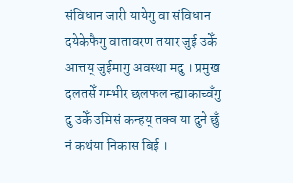संविधान जारी यायेगु वा संविधान दयेकेफैगु वातावरण तयार जुई उकेँ आत्तय् जुईमागु अवस्था मदु । प्रमुख दलतसेँ गम्भीर छलफल न्ह्याकाच्वँगु दु उकेँ उमिसं कन्हय् तक्व या दुने छुँ नं कथंया निकास बिई ।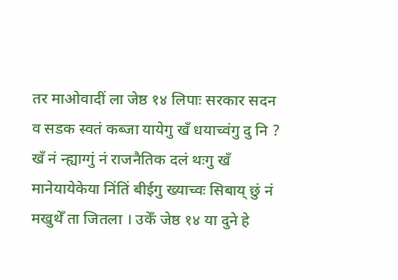तर माओवादीं ला जेष्ठ १४ लिपाः सरकार सदन व सडक स्वतं कब्जा यायेगु खँ धयाच्वंगु दु नि ?
खँ नं न्ह्याग्गुं नं राजनैतिक दलं थःगु खँ मानेयायेकेया निंतिं बीईगु ख्याच्वः सिबाय् छुं नं मखुथेँ ता जितला । उकेँ जेष्ठ १४ या दुने हे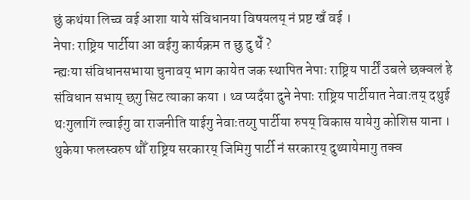छुं कथंया लिच्व वई आशा याये संविधानया विषयलय् नं प्रष्ट खँ वई ।
नेपाः राष्ट्रिय पार्टीया आ वईगु कार्यक्रम त छु दु थेँ ?
न्ह्यःया संविधानसभाया चुनावय् भाग कायेत जक स्थापित नेपाः राष्ट्रिय पार्टीं उबले छक्वलं हे संविधान सभाय् छगु सिट त्याका कया । थ्व प्यदँया दुने नेपाः राष्ट्रिय पार्टीयात नेवाःतय् दथुई थःगुलागिं ल्वाईगु वा राजनीति याईगु नेवाःतय्गु पार्टीया रुपय् विकास यायेगु कोशिस याना । थुकेया फलस्वरुप थौँ राष्ट्रिय सरकारय् जिमिगु पार्टी नं सरकारय् दुथ्यायेमागु तक्व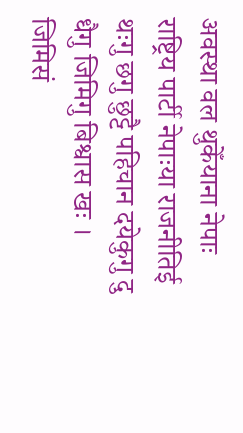अवस्था वल थुकेँयाना नेपाः राष्ट्रिय पार्टी नेपाःया राजनीतिई थःगु छगु छुट्टै पहिचान दयेकुगु दु धैगु जिमिगु बिश्वास खः । जिमिसं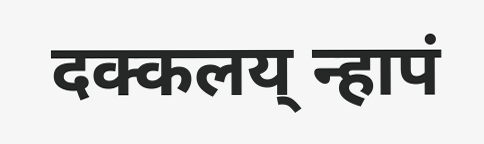दक्कलय् न्हापं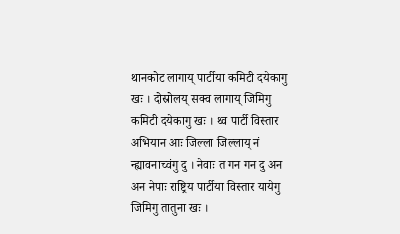थानकोट लागाय् पार्टीया कमिटी दयेकागु खः । दोस्रोलय् सक्व लागाय् जिमिगु कमिटी दयेकागु खः । थ्व पार्टी विस्तार अभियान आः जिल्ला जिल्लाय् नं न्ह्यावनाच्वंगु दु । नेवाः त गन गन दु अन अन नेपाः राष्ट्रिय पार्टीया विस्तार यायेगु जिमिगु तातुना खः ।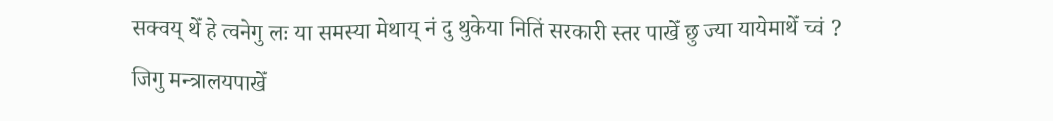सक्वय् थेँ हे त्वनेगु लः या समस्या मेथाय् नं दु थुकेया नितिं सरकारी स्तर पाखेँ छु ज्या यायेमाथेँ च्वं ?
जिगु मन्त्रालयपाखेँ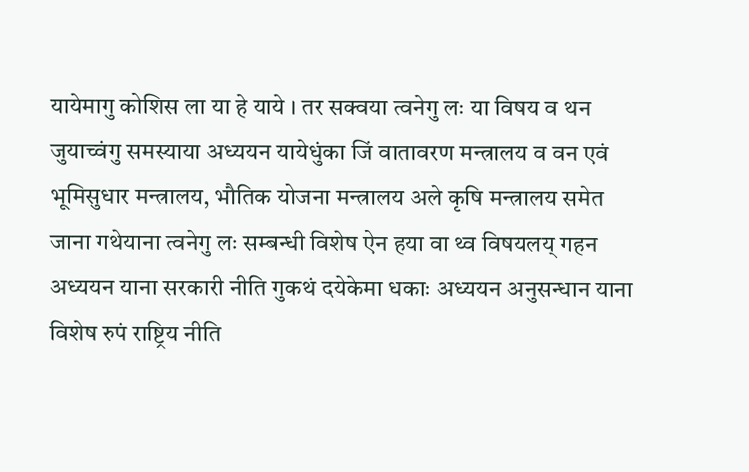यायेमागु कोशिस ला या हे याये । तर सक्वया त्वनेगु लः या विषय व थन जुयाच्वंगु समस्याया अध्ययन यायेधुंका जिं वातावरण मन्त्रालय व वन एवं भूमिसुधार मन्त्रालय, भौतिक योजना मन्त्रालय अले कृषि मन्त्रालय समेत जाना गथेयाना त्वनेगु लः सम्बन्धी विशेष ऐन हया वा थ्व विषयलय् गहन अध्ययन याना सरकारी नीति गुकथं दयेकेमा धकाः अध्ययन अनुसन्धान याना विशेष रुपं राष्ट्रिय नीति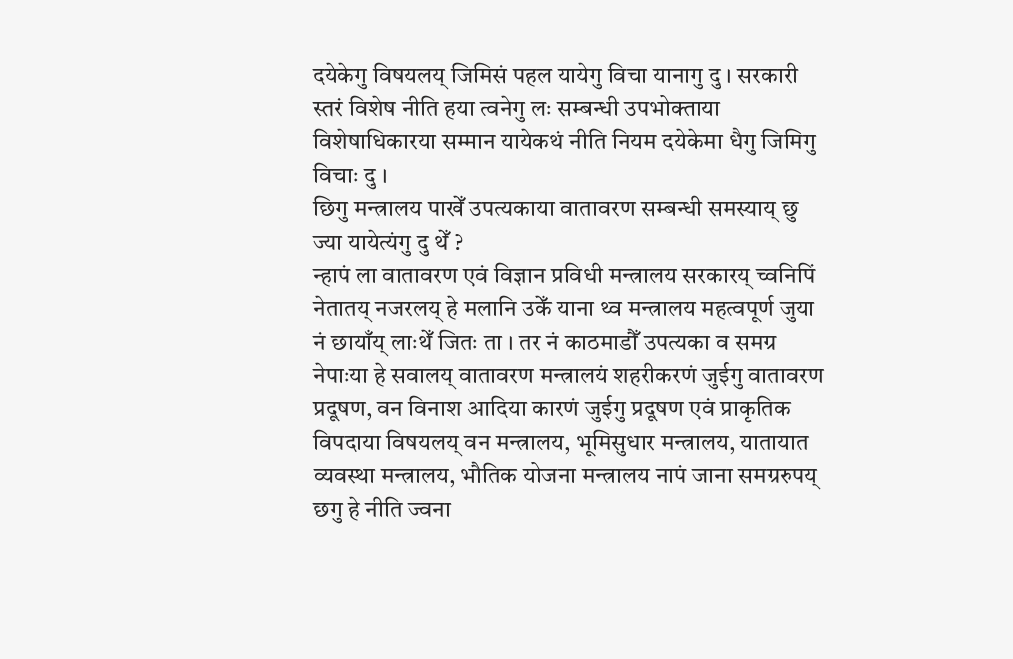दयेकेगु विषयलय् जिमिसं पहल यायेगु विचा यानागु दु । सरकारी स्तरं विशेष नीति हया त्वनेगु लः सम्बन्धी उपभोक्ताया विशेषाधिकारया सम्मान यायेकथं नीति नियम दयेकेमा धैगु जिमिगु विचाः दु ।
छिगु मन्त्रालय पाखेँ उपत्यकाया वातावरण सम्बन्धी समस्याय् छु ज्या यायेत्यंगु दु थेँ ?
न्हापं ला वातावरण एवं विज्ञान प्रविधी मन्त्रालय सरकारय् च्वनिपिं नेतातय् नजरलय् हे मलानि उकेँ याना थ्व मन्त्रालय महत्वपूर्ण जुया नं छायाँय् लाःथेँ जितः ता । तर नं काठमाडौँ उपत्यका व समग्र नेपाःया हे सवालय् वातावरण मन्त्रालयं शहरीकरणं जुईगु वातावरण प्रदूषण, वन विनाश आदिया कारणं जुईगु प्रदूषण एवं प्राकृतिक विपदाया विषयलय् वन मन्त्रालय, भूमिसुधार मन्त्रालय, यातायात व्यवस्था मन्त्रालय, भौतिक योजना मन्त्रालय नापं जाना समग्ररुपय् छगु हे नीति ज्वना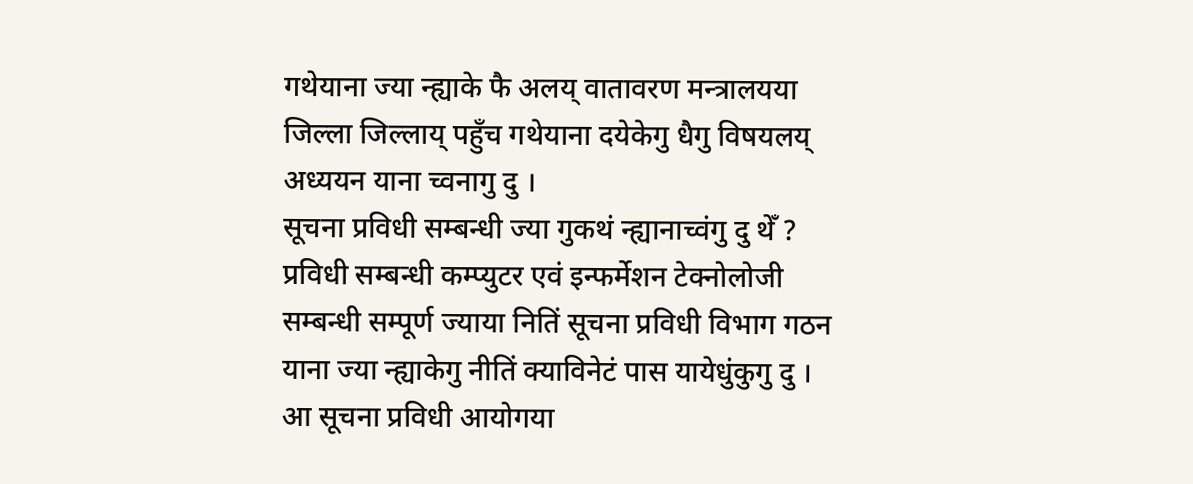गथेयाना ज्या न्ह्याके फै अलय् वातावरण मन्त्रालयया जिल्ला जिल्लाय् पहुँच गथेयाना दयेकेगु धैगु विषयलय् अध्ययन याना च्वनागु दु ।
सूचना प्रविधी सम्बन्धी ज्या गुकथं न्ह्यानाच्वंगु दु थेँ ?
प्रविधी सम्बन्धी कम्प्युटर एवं इन्फर्मेशन टेक्नोलोजी सम्बन्धी सम्पूर्ण ज्याया नितिं सूचना प्रविधी विभाग गठन याना ज्या न्ह्याकेगु नीतिं क्याविनेटं पास यायेधुंकुगु दु । आ सूचना प्रविधी आयोगया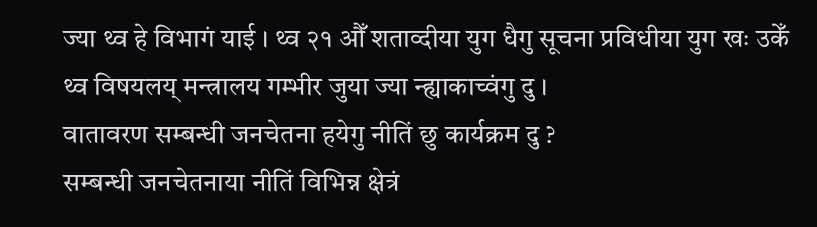ज्या थ्व हे विभागं याई । थ्व २१ औँ शताव्दीया युग धैगु सूचना प्रविधीया युग खः उकेँ थ्व विषयलय् मन्त्रालय गम्भीर जुया ज्या न्ह्याकाच्वंगु दु ।
वातावरण सम्बन्धी जनचेतना हयेगु नीतिं छु कार्यक्रम दु ?
सम्बन्धी जनचेतनाया नीतिं विभिन्न क्षेत्रं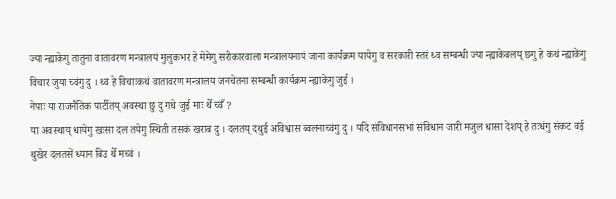ज्या न्ह्याकेगु तातुना वातावरण मन्त्रालयं मुलुकभर हे मेमेगु सरोकारवाला मन्त्रालयनापं जाना कार्यक्रम यायेगु व सरकारी स्तरं थ्व सम्बन्धी ज्या न्ह्याकेबलय् छगु हे कथं न्ह्याकेगु विचार जुया च्वंगु दु । थ्व हे विचाःकथं वातावरण मन्त्रालय जनचेतना सम्बन्धी कार्यक्रम न्ह्याकेगु जुई ।
नेपाः या राजनैतिक पार्टीतय् अवस्था छु दु गथे जुई माः थेँ च्वँ ?
या अवस्थाय् धायेगु खःसा दल तयेगु स्थिती तसकं खराब दु । दलतय् दथुई अविश्वास ब्वलनाच्वंगु दु । यदि संविधानसभां संविधान जारी मजुल धासा देशय् हे तःधंगु संकट वई थुखेर दलतसें ध्यान बिउ थेँ मच्वं ।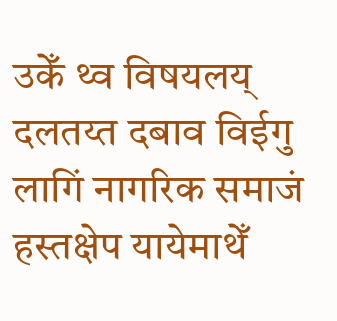उकेँ थ्व विषयलय् दलतय्त दबाव विईगु लागिं नागरिक समाजं हस्तक्षेप यायेमाथेँ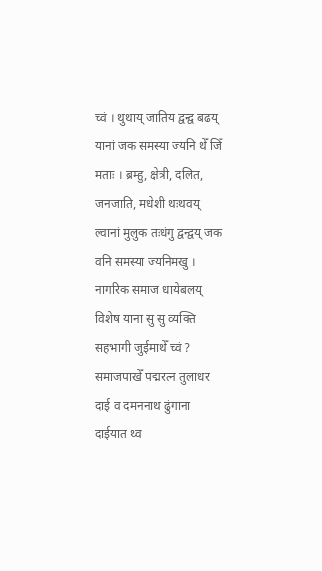च्वं । थुथाय् जातिय द्वन्द्व बढय् यानां जक समस्या ज्यनि थेँ जिँ मताः । ब्रम्हु, क्षेत्री, दलित, जनजाति, मधेशी थःथवय् ल्वानां मुलुक तःधंगु द्वन्द्वय् जक वनि समस्या ज्यनिमखु ।
नागरिक समाज धायेबलय् विशेष याना सु सु व्यक्ति सहभागी जुईमाथेँ च्वं ?
समाजपाखेँ पद्मरत्न तुलाधर दाई व दमननाथ ढुंगाना दाईयात थ्व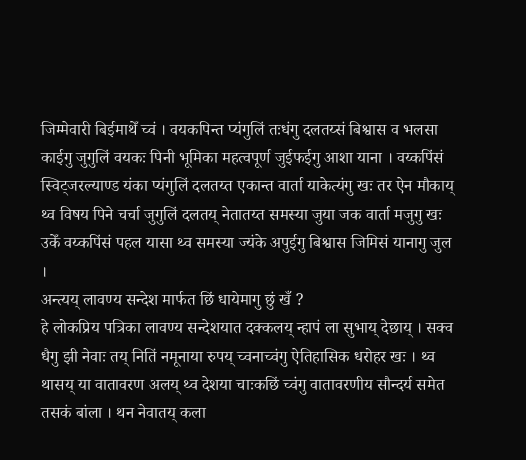जिम्मेवारी बिईमाथेँ च्वं । वयकपिन्त प्यंगुलिं तःधंगु दलतय्सं बिश्वास व भलसा काईगु जुगुलिं वयकः पिनी भूमिका महत्वपूर्ण जुईफईगु आशा याना । वय्कपिंसं स्विट्जरल्याण्ड यंका प्यंगुलिं दलतय्त एकान्त वार्ता याकेत्यंगु खः तर ऐन मौकाय् थ्व विषय पिने चर्चा जुगुलिं दलतय् नेतातय्त समस्या जुया जक वार्ता मजुगु खः उकेँ वय्कपिंसं पहल यासा थ्व समस्या ज्यंके अपुईगु बिश्वास जिमिसं यानागु जुल ।
अन्त्यय् लावण्य सन्देश मार्फत छिं धायेमागु छुं खँ ?
हे लोकप्रिय पत्रिका लावण्य सन्देशयात दक्कलय् न्हापं ला सुभाय् देछाय् । सक्व धैगु झी नेवाः तय् नितिं नमूनाया रुपय् च्वनाच्वंगु ऐतिहासिक धरोहर खः । थ्व थासय् या वातावरण अलय् थ्व देशया चाःकछिं च्वंगु वातावरणीय सौन्दर्य समेत तसकं बांला । थन नेवातय् कला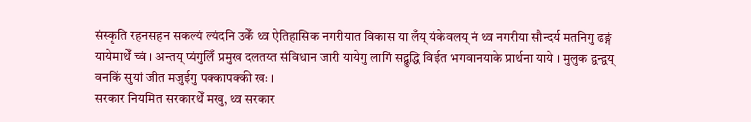संस्कृति रहनसहन सकल्यं ल्यंदनि उकेँ थ्व ऐतिहासिक नगरीयात विकास या लँय् यंकेवलय् नं थ्व नगरीया सौन्दर्य मतनिगु ढङ्गं यायेमाथेँ च्वं । अन्तय् प्यंगुलिँ प्रमुख दलतय्त संविधान जारी यायेगु लागिं सद्बुद्धि विईत भगवानयाके प्रार्थना याये । मुलुक द्वन्द्वय् वनकिं सुयां जीत मजुईगु पक्कापक्की खः ।
सरकार नियमित सरकारथेँ मखु, थ्व सरकार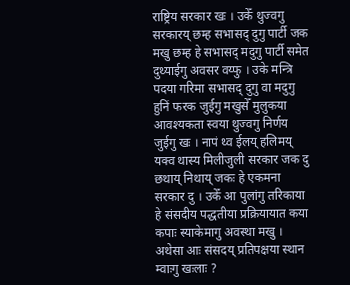राष्ट्रिय सरकार खः । उकेँ थुज्वगु सरकारय् छम्ह सभासद् दुगु पार्टी जक मखु छम्ह हे सभासद् मदुगु पार्टी समेत दुथ्याईगु अवसर वय्फु । उके मन्त्रि पदया गरिमा सभासद् दुगु वा मदुगु हुनिं फरक जुईगु मखुसेँ मुलुकया आवश्यकता स्वया थुज्वगु निर्णय जुईगु खः । नापं थ्व ईलय् हलिमय् यक्व थास्य मिलीजुली सरकार जक दु छथाय् निथाय् जकः हे एकमना सरकार दु । उकेँ आ पुलांगु तरिकाया हे संसदीय पद्धतीया प्रक्रियायात कया कपाः स्याकेमागु अवस्था मखु ।
अथेसा आः संसदय् प्रतिपक्षया स्थान म्वाःगु खःलाः ?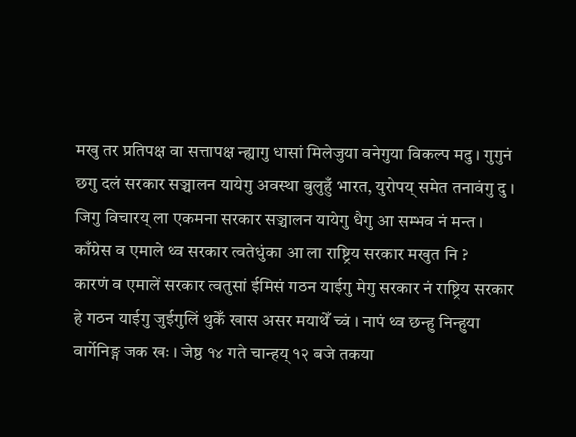मखु तर प्रतिपक्ष वा सत्तापक्ष न्ह्यागु धासां मिलेजुया वनेगुया विकल्प मदु । गुगुनं छगु दलं सरकार सञ्चालन यायेगु अवस्था बुलुहुँ भारत, युरोपय् समेत तनावंगु दु । जिगु विचारय् ला एकमना सरकार सञ्चालन यायेगु धैगु आ सम्भव नं मन्त ।
काँग्रेस व एमाले थ्व सरकार त्वतेधुंका आ ला राष्ट्रिय सरकार मखुत नि ?
कारणं व एमालें सरकार त्वतुसां ईमिसं गठन याईगु मेगु सरकार नं राष्ट्रिय सरकार हे गठन याईगु जुईगुलिं थुकेँ खास असर मयाथेँ च्वं । नापं थ्व छन्हु निन्हुया वार्गेनिङ्ग जक खः । जेष्ठ १४ गते चान्हय् १२ बजे तकया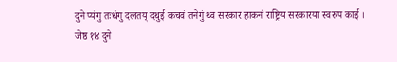दुने प्यंगु तःधंगु दलतय् दथुई कचवं तनेगुं थ्व सरकार हाकनं राष्ट्रिय सरकारया स्वरुप काई ।
जेष्ठ १४ दुने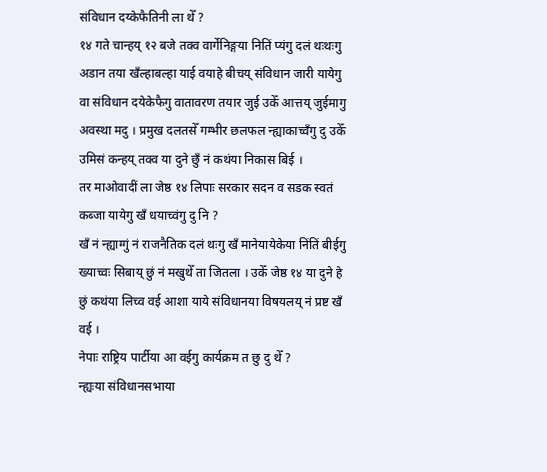संविधान दय्केफैतिनी ला थेँ ?
१४ गते चान्हय् १२ बजे तक्व वार्गेनिङ्गया नितिं प्यंगु दलं थःथःगु अडान तया खँल्हाबल्हा याई वयाहे बीचय् संविधान जारी यायेगु वा संविधान दयेकेफैगु वातावरण तयार जुई उकेँ आत्तय् जुईमागु अवस्था मदु । प्रमुख दलतसेँ गम्भीर छलफल न्ह्याकाच्वँगु दु उकेँ उमिसं कन्हय् तक्व या दुने छुँ नं कथंया निकास बिई ।
तर माओवादीं ला जेष्ठ १४ लिपाः सरकार सदन व सडक स्वतं कब्जा यायेगु खँ धयाच्वंगु दु नि ?
खँ नं न्ह्याग्गुं नं राजनैतिक दलं थःगु खँ मानेयायेकेया निंतिं बीईगु ख्याच्वः सिबाय् छुं नं मखुथेँ ता जितला । उकेँ जेष्ठ १४ या दुने हे छुं कथंया लिच्व वई आशा याये संविधानया विषयलय् नं प्रष्ट खँ वई ।
नेपाः राष्ट्रिय पार्टीया आ वईगु कार्यक्रम त छु दु थेँ ?
न्ह्यःया संविधानसभाया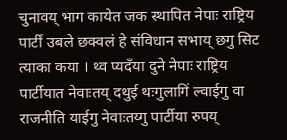चुनावय् भाग कायेत जक स्थापित नेपाः राष्ट्रिय पार्टीं उबले छक्वलं हे संविधान सभाय् छगु सिट त्याका कया । थ्व प्यदँया दुने नेपाः राष्ट्रिय पार्टीयात नेवाःतय् दथुई थःगुलागिं ल्वाईगु वा राजनीति याईगु नेवाःतय्गु पार्टीया रुपय्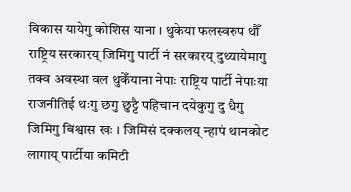विकास यायेगु कोशिस याना । थुकेया फलस्वरुप थौँ राष्ट्रिय सरकारय् जिमिगु पार्टी नं सरकारय् दुथ्यायेमागु तक्व अवस्था वल थुकेँयाना नेपाः राष्ट्रिय पार्टी नेपाःया राजनीतिई थःगु छगु छुट्टै पहिचान दयेकुगु दु धैगु जिमिगु बिश्वास खः । जिमिसं दक्कलय् न्हापं थानकोट लागाय् पार्टीया कमिटी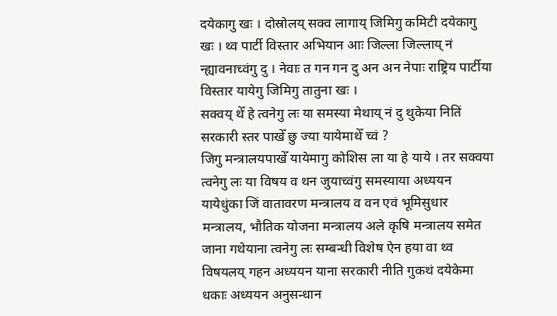दयेकागु खः । दोस्रोलय् सक्व लागाय् जिमिगु कमिटी दयेकागु खः । थ्व पार्टी विस्तार अभियान आः जिल्ला जिल्लाय् नं न्ह्यावनाच्वंगु दु । नेवाः त गन गन दु अन अन नेपाः राष्ट्रिय पार्टीया विस्तार यायेगु जिमिगु तातुना खः ।
सक्वय् थेँ हे त्वनेगु लः या समस्या मेथाय् नं दु थुकेया नितिं सरकारी स्तर पाखेँ छु ज्या यायेमाथेँ च्वं ?
जिगु मन्त्रालयपाखेँ यायेमागु कोशिस ला या हे याये । तर सक्वया त्वनेगु लः या विषय व थन जुयाच्वंगु समस्याया अध्ययन यायेधुंका जिं वातावरण मन्त्रालय व वन एवं भूमिसुधार मन्त्रालय, भौतिक योजना मन्त्रालय अले कृषि मन्त्रालय समेत जाना गथेयाना त्वनेगु लः सम्बन्धी विशेष ऐन हया वा थ्व विषयलय् गहन अध्ययन याना सरकारी नीति गुकथं दयेकेमा धकाः अध्ययन अनुसन्धान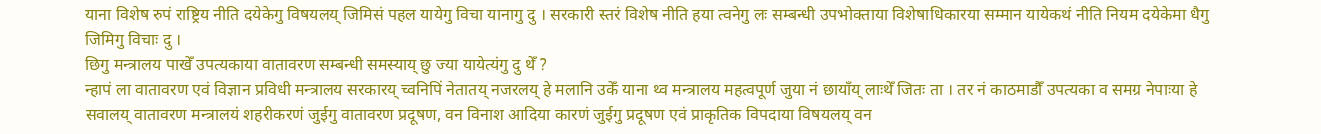याना विशेष रुपं राष्ट्रिय नीति दयेकेगु विषयलय् जिमिसं पहल यायेगु विचा यानागु दु । सरकारी स्तरं विशेष नीति हया त्वनेगु लः सम्बन्धी उपभोक्ताया विशेषाधिकारया सम्मान यायेकथं नीति नियम दयेकेमा धैगु जिमिगु विचाः दु ।
छिगु मन्त्रालय पाखेँ उपत्यकाया वातावरण सम्बन्धी समस्याय् छु ज्या यायेत्यंगु दु थेँ ?
न्हापं ला वातावरण एवं विज्ञान प्रविधी मन्त्रालय सरकारय् च्वनिपिं नेतातय् नजरलय् हे मलानि उकेँ याना थ्व मन्त्रालय महत्वपूर्ण जुया नं छायाँय् लाःथेँ जितः ता । तर नं काठमाडौँ उपत्यका व समग्र नेपाःया हे सवालय् वातावरण मन्त्रालयं शहरीकरणं जुईगु वातावरण प्रदूषण, वन विनाश आदिया कारणं जुईगु प्रदूषण एवं प्राकृतिक विपदाया विषयलय् वन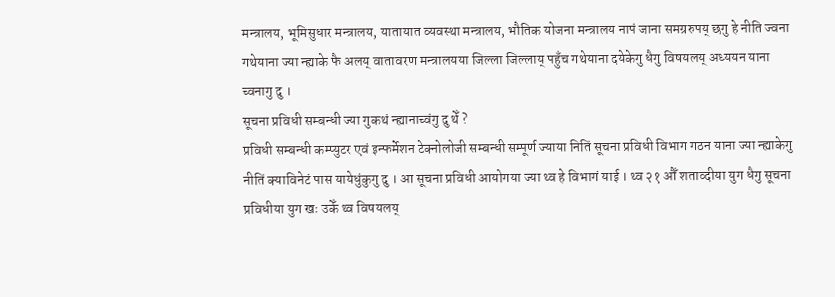मन्त्रालय, भूमिसुधार मन्त्रालय, यातायात व्यवस्था मन्त्रालय, भौतिक योजना मन्त्रालय नापं जाना समग्ररुपय् छगु हे नीति ज्वना गथेयाना ज्या न्ह्याके फै अलय् वातावरण मन्त्रालयया जिल्ला जिल्लाय् पहुँच गथेयाना दयेकेगु धैगु विषयलय् अध्ययन याना च्वनागु दु ।
सूचना प्रविधी सम्बन्धी ज्या गुकथं न्ह्यानाच्वंगु दु थेँ ?
प्रविधी सम्बन्धी कम्प्युटर एवं इन्फर्मेशन टेक्नोलोजी सम्बन्धी सम्पूर्ण ज्याया नितिं सूचना प्रविधी विभाग गठन याना ज्या न्ह्याकेगु नीतिं क्याविनेटं पास यायेधुंकुगु दु । आ सूचना प्रविधी आयोगया ज्या थ्व हे विभागं याई । थ्व २१ औँ शताव्दीया युग धैगु सूचना प्रविधीया युग खः उकेँ थ्व विषयलय्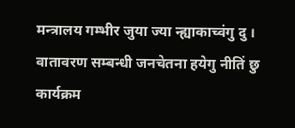मन्त्रालय गम्भीर जुया ज्या न्ह्याकाच्वंगु दु ।
वातावरण सम्बन्धी जनचेतना हयेगु नीतिं छु कार्यक्रम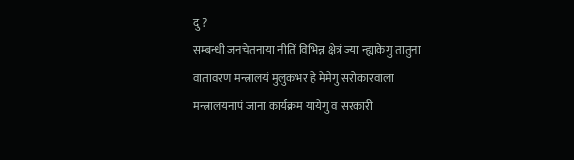दु ?
सम्बन्धी जनचेतनाया नीतिं विभिन्न क्षेत्रं ज्या न्ह्याकेगु तातुना वातावरण मन्त्रालयं मुलुकभर हे मेमेगु सरोकारवाला मन्त्रालयनापं जाना कार्यक्रम यायेगु व सरकारी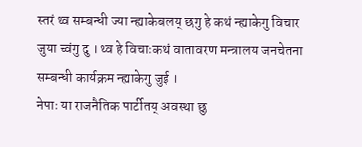स्तरं थ्व सम्बन्धी ज्या न्ह्याकेबलय् छगु हे कथं न्ह्याकेगु विचार जुया च्वंगु दु । थ्व हे विचाःकथं वातावरण मन्त्रालय जनचेतना सम्बन्धी कार्यक्रम न्ह्याकेगु जुई ।
नेपाः या राजनैतिक पार्टीतय् अवस्था छु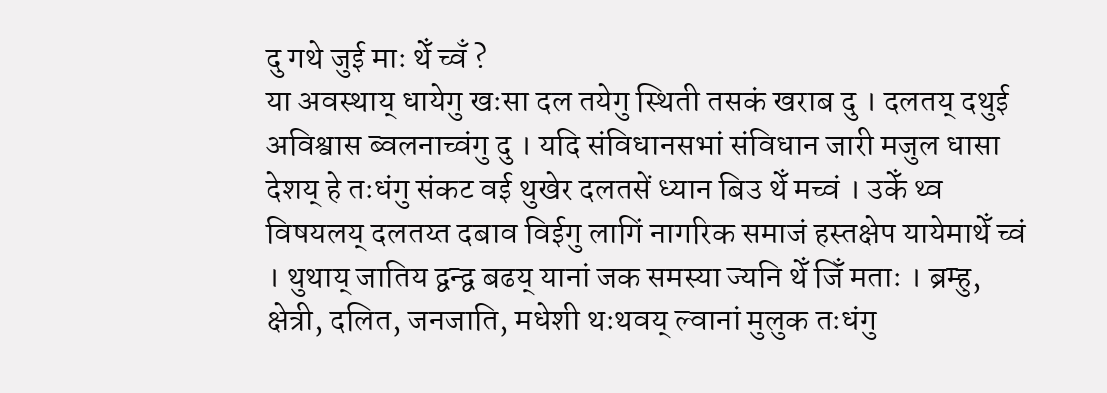दु गथे जुई माः थेँ च्वँ ?
या अवस्थाय् धायेगु खःसा दल तयेगु स्थिती तसकं खराब दु । दलतय् दथुई अविश्वास ब्वलनाच्वंगु दु । यदि संविधानसभां संविधान जारी मजुल धासा देशय् हे तःधंगु संकट वई थुखेर दलतसें ध्यान बिउ थेँ मच्वं । उकेँ थ्व विषयलय् दलतय्त दबाव विईगु लागिं नागरिक समाजं हस्तक्षेप यायेमाथेँ च्वं । थुथाय् जातिय द्वन्द्व बढय् यानां जक समस्या ज्यनि थेँ जिँ मताः । ब्रम्हु, क्षेत्री, दलित, जनजाति, मधेशी थःथवय् ल्वानां मुलुक तःधंगु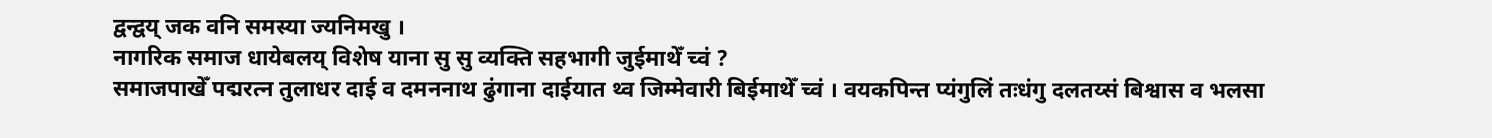द्वन्द्वय् जक वनि समस्या ज्यनिमखु ।
नागरिक समाज धायेबलय् विशेष याना सु सु व्यक्ति सहभागी जुईमाथेँ च्वं ?
समाजपाखेँ पद्मरत्न तुलाधर दाई व दमननाथ ढुंगाना दाईयात थ्व जिम्मेवारी बिईमाथेँ च्वं । वयकपिन्त प्यंगुलिं तःधंगु दलतय्सं बिश्वास व भलसा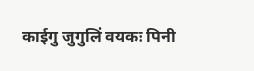काईगु जुगुलिं वयकः पिनी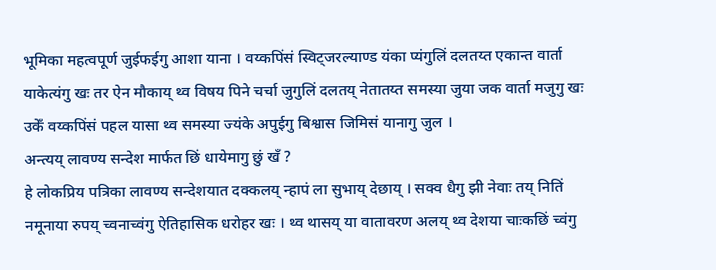भूमिका महत्वपूर्ण जुईफईगु आशा याना । वय्कपिंसं स्विट्जरल्याण्ड यंका प्यंगुलिं दलतय्त एकान्त वार्ता याकेत्यंगु खः तर ऐन मौकाय् थ्व विषय पिने चर्चा जुगुलिं दलतय् नेतातय्त समस्या जुया जक वार्ता मजुगु खः उकेँ वय्कपिंसं पहल यासा थ्व समस्या ज्यंके अपुईगु बिश्वास जिमिसं यानागु जुल ।
अन्त्यय् लावण्य सन्देश मार्फत छिं धायेमागु छुं खँ ?
हे लोकप्रिय पत्रिका लावण्य सन्देशयात दक्कलय् न्हापं ला सुभाय् देछाय् । सक्व धैगु झी नेवाः तय् नितिं नमूनाया रुपय् च्वनाच्वंगु ऐतिहासिक धरोहर खः । थ्व थासय् या वातावरण अलय् थ्व देशया चाःकछिं च्वंगु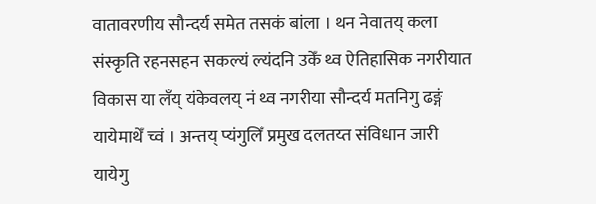वातावरणीय सौन्दर्य समेत तसकं बांला । थन नेवातय् कला संस्कृति रहनसहन सकल्यं ल्यंदनि उकेँ थ्व ऐतिहासिक नगरीयात विकास या लँय् यंकेवलय् नं थ्व नगरीया सौन्दर्य मतनिगु ढङ्गं यायेमाथेँ च्वं । अन्तय् प्यंगुलिँ प्रमुख दलतय्त संविधान जारी यायेगु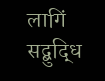लागिं सद्बुद्धि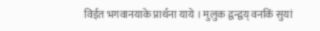विईत भगवानयाके प्रार्थना याये । मुलुक द्वन्द्वय् वनकिं सुयां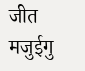जीत मजुईगु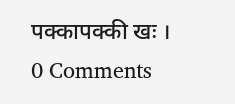पक्कापक्की खः ।
0 Comments